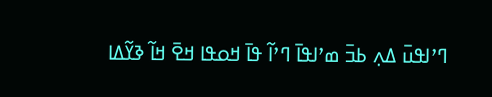ߣߴߊߟߎ߫ ߡߍ߲ ߕߏ߫ ߘߴߊߟߊ߫ ߣߴߊ߬ ߟߊ߫ ߞߋߟߊ ߞߐ߫ ߞߊ߬ ߢߌ߬ߡߊ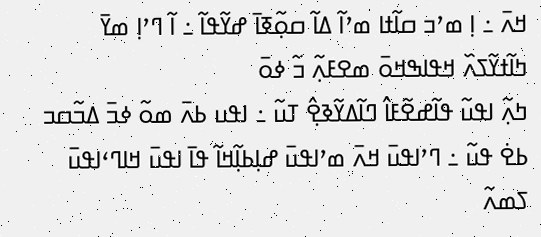ߞߍ߫ ߸ ߊ߲ ߘߴߏ ߛߊ߬ߙߊ ߘߴߊ߬ ߡߊ߬ ߛߋ߲߬ߧߊ߫ ߝߌ߬ߟߊ߬ ߸ ߊ߬ ߣߴߊ߲ ߘߌ߫ ߤߊ߬ߙߌ߬ߖߍ߰ ߞߟߊߒߞߋ߫ ߘߐߓߍ߲߬ ߏ߬ ߦߋ߫
ߤߍ߲߬ ߊߟߎ߬ ߟߊ߬ߝߐ߬ߓߊ߮ ߣߊ߬ߡߌ߬ߢߐ߲߮ ߠߎ߬ ߸ ߊߟߎ ߕߍ߫ ߘߋ߬ ߦߏ߫ ߡߏ߬ߛߏ ߕߐ߭ ߟߎ߬ ߸ ߣߴߊߟߎ߫ ߞߍ߫ ߘߴߊߟߎ߫ ߝߊ߲ߕߊ߲߬ߞߊ߬ ߟߊ߫ ߊߟߎ߫ ߞߊߣߵߊߟߎ߫ ߖߘߍ߬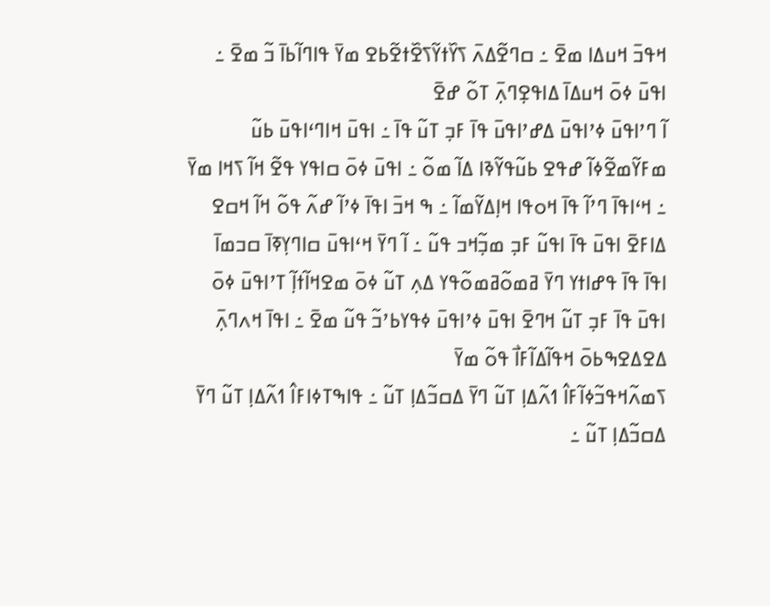ߞߟߏ߫ ߞߎߡߊ ߘߐ߫ ߸ ߛߣߐ߬ߡߍ߫ ߖߌ߰ߙߌ߬ߖߐ߰ߙߐ߬ߕߐ ߘߌ߫ ߟߊߣߊ߬ߕߊ߫ ߏ߬ ߘߐ߫ ߸ ߊߟߎ߫ ߦߋ߫ ߞߎߡߊ߫ ߡߊߟߐ߲ߣߍ߲߫ ߠߋ߬ ߝߐ߫
ߊ߬ ߣߴߊߟߎ߫ ߦߴߊߟߎ߫ ߡߝߴߊߟߎ߫ ߟߊ߫ ߓߏ߲ ߠߎ߬ ߟߊ߫ ߸ ߊߟߎ߫ ߞߊߣߵߊߟߎ߫ ߕߎ߬ ߘߓߌ߬ߘߐ߬ߦߊ߬ ߝߟߐ ߕߎ߬ߟߌ߬ߢߊ ߡߊ߬ ߘߋ߬ ߸ ߊߟߎ߫ ߦߋ߫ ߛߊߟߌ ߟߐ߬ ߞߊ߬ ߖߞߊ ߘߌ߫ ߸ ߞߵߊߟߊ߫ ߣߴߊ߬ ߟߊ߫ ߞߋߟߊ ߞߊ߲ߡߌ߬ߘߊ߬ ߸ ߒ ߞߏ߫ ߊߟߊ߫ ߦߴߊ߬ ߝߍ߬ ߟߋ߬ ߞߊ߬ ߞߛߐ ߡߊߓߐ߫ ߊߟߎ߫ ߟߊ߫ ߊߟߎ߬ ߓߏ߲ ߘߏ߲߬ߞߏ ߟߎ߬ ߸ ߊ߬ ߣߌ߫ ߞߵߊߟߎ߫ ߛߊߣߌ߲ߧߊ߫ ߛߏߘߊ߫
ߊߟߊ߫ ߟߊ߫ ߟߝߊߙߌ ߣߌ߫ ߥߘߋ߬ߥߘߋ߬ߟߌ ߡߍ߲ ߠߎ߬ ߦߋ߫ ߘߐߞߊ߬ߙߊ߲߬ ߠߴߊߟߎ߫ ߦߋ߫ ߊߟߎ߫ ߟߊ߫ ߓߏ߲ ߠߎ߬ ߞߣߐ߫ ߊߟߎ߫ ߦߴߊߟߎ߫ ߦߟߌߕߴߏ߬ ߟߎ߬ ߘߐ߫ ߸ ߊߟߊ߫ ߞߍߣߍ߲߫ ߡߐߡߐߒߕߋ߫ ߞߟߊ߬ߡߊ߬ߓߊ߯ ߟߋ߬ ߘߌ߫
ߖߘߍ߬ߞߟߏ߬ߦߊ߬ߓߊ߮ ߗߍ߬ߡߊ߲ ߠߎ߬ ߣߌ߫ ߡߛߏ߬ߡߊ߲ ߠߎ߬ ߸ ߟߊߒߠߦߊߓߊ߮ ߗߍ߬ߡߊ߲ ߠߎ߬ ߣߌ߫ ߡߛߏ߬ߡߊ߲ ߠߎ߬ ߸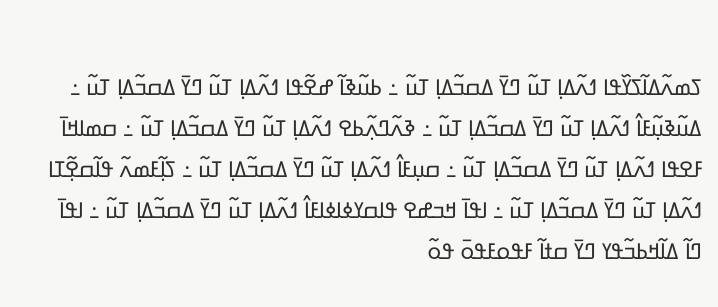ߖߘߍ߬ߡߊ߬ߖߌ߰ߟߊ ߗߍ߬ߡߊ߲ ߠߎ߬ ߣߌ߫ ߡߛߏ߬ߡߊ߲ ߠߎ߬ ߸ ߕߎ߬ߢߊ߬ ߝߐ߬ߟߊ ߗߍ߬ߡߊ߲ ߠߎ߬ ߣߌ߫ ߡߛߏ߬ߡߊ߲ ߠߎ߬ ߸ ߡߎ߬ߢߎ߲߬ߓߊ߮ ߗߍ߬ߡߊ߲ ߠߎ߬ ߣߌ߫ ߡߛߏ߬ߡߊ߲ ߠߎ߬ ߸ ߢߍ߬ߣߍ߲߬ߕߐ ߗߍ߬ߡߊ߲ ߠߎ߬ ߣߌ߫ ߡߛߏ߬ߡߊ߲ ߠߎ߬ ߸ ߛߘߊߞߊ߫ ߓߐߟߊ ߗߍ߬ߡߊ߲ ߠߎ߬ ߣߌ߫ ߡߛߏ߬ߡߊ߲ ߠߎ߬ ߸ ߛߎ߲ߓߊ߮ ߗߍ߬ߡߊ߲ ߠߎ߬ ߣߌ߫ ߡߛߏ߬ߡߊ߲ ߠߎ߬ ߸ ߖߊ߲߬ߓߘߍ߬ ߟߊ߬ߛߐ߲߬ߠߊ ߗߍ߬ߡߊ߲ ߠߎ߬ ߣߌ߫ ߡߛߏ߬ߡߊ߲ ߠߎ߬ ߸ ߊߟߊ߫ ߞߏߝߐ ߟߊߛߌߦߊߦߊߓߊ߮ ߗߍ߬ߡߊ߲ ߠߎ߬ ߣߌ߫ ߡߛߏ߬ߡߊ߲ ߠߎ߬ ߸ ߊߟߊ߫ ߣߊ߬ ߡߊ߬ߞߕߏ߬ߟߌ ߣߌ߫ ߛߙߊ߬ ߓߟߋߓߟߋ߫ ߟߋ߬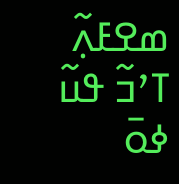ߘߐߓߍ߲߬ ߠߴߏ߬ ߟߎ߬ ߦߋ߫